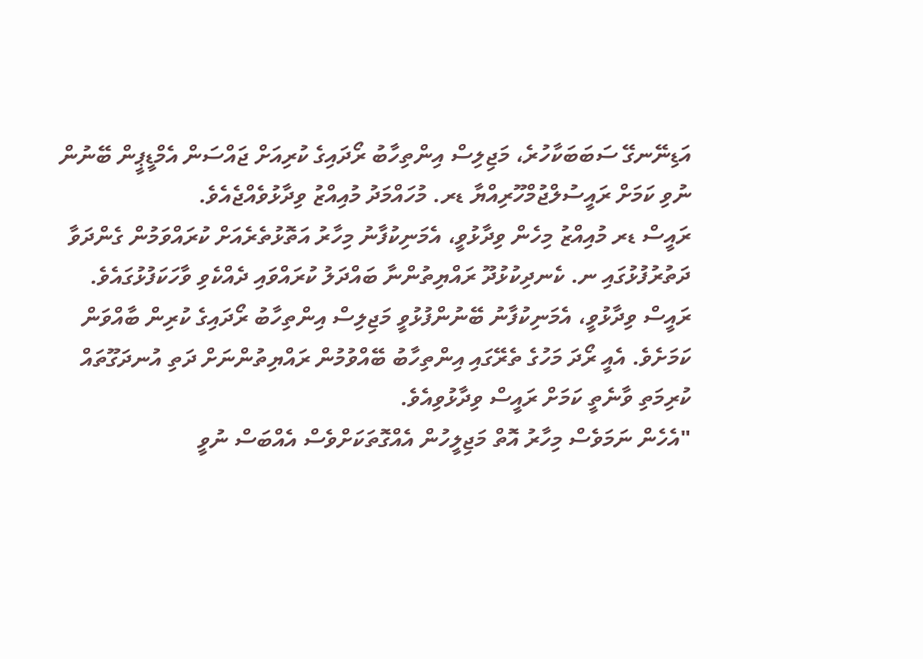އަޑިނޭނގޭ ސަބަބަކާހުރެ، މަޖިލިސް އިންތިހާބު ރޯދައިގެ ކުރިއަށް ޖައްސަން އެމްޑީޕީން ބޭނުން ނުވި ކަމަށް ރައީސުލްޖުމްހޫރިއްޔާ ޑރ. މުހައްމަދު މުއިއްޒު ވިދާޅުވެއްޖެއެވެ.
ރައީސް ޑރ މުއިއްޒު މިހެން ވިދާޅުވީ، އެމަނިކުފާނު މިހާރު އަތޮޅުތެރެއަށް ކުރައްވަމުން ގެންދަވާ ދަތުރުފުޅުގައި ނ. ކެނދިކުޅުދޫ ރައްޔިތުންނާ ބައްދަލު ކުރައްވައި ދެއްކެވި ވާހަކަފުޅުގައެވެ.
ރައީސް ވިދާޅުވީ، އެމަނިކުފާނު ބޭނުންފުޅުވީ މަޖިލިސް އިންތިހާބު ރޯދައިގެ ކުރިން ބާއްވަން ކަމަށެވެ. އެއީ ރޯދަ މަހުގެ ތެރޭގައި އިންތިހާބު ބޭއްވުމުން ރައްޔިތުންނަށް ދަތި އުނދަގޫތައް ކުރިމަތި ވާނެތީ ކަމަށް ރައީސް ވިދާޅުވިއެވެ.
"އެހެން ނަމަވެސް މިހާރު އޮތް މަޖިލީހުން އެއްގޮތަކަށްވެސް އެއްބަސް ނުވީ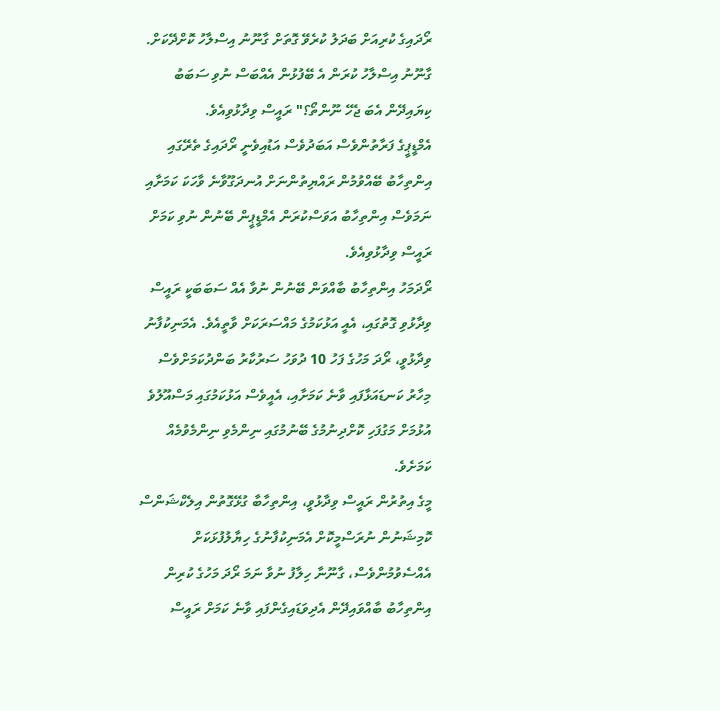ރޯދައިގެ ކުރިއަށް ބަދަލު ކުރެވޭ ގޮތަށް ގާނޫނު އިސްލާހު ކޮށްދޭކަށް. ގާނޫނު އިސްލާހު ކުރަން އެ ބޭފުޅުން އެއްބަސް ނުވި ސަބަބު ކިޔައިދޭން އެބަ ޖެހޭ ނޫންތޯ؟" ރައީސް ވިދާޅުވިއެވެ.
އެމްޑީޕީގެ ފަރާތުންވެސް އަބަދުވެސް އަޑުއިވެނީ ރޯދައިގެ ތެރޭގައި އިންތިހާބު ބޭއްވުމުން ރައްޔިތުންނަށް އުނދަގޫވާނެ ވާހަކަ ކަމަށާއި ނަމަވެސް އިންތިހާބު އަވަސްކުރަން އެމްޑީޕީން ބޭނުން ނުވި ކަމަށް ރައީސް ވިދާޅުވިއެވެ.
ރޯދަމަހު އިންތިހާބު ބާއްވަން ބޭނުން ނުވާ އެއް ސަބަބަކީ ރައީސް ވިދާޅުވި ގޮތުގައި، އެއީ އަޅުކަމުގެ މައްސަރަކަށް ވާތީއެވެ. އެމަނިކުފާނު ވިދާޅުވީ، ރޯދަ މަހުގެ ފަހު 10 ދުވަހު ސަރުކާރު ބަންދުކަމަށްވެސް މިހާރު ކަނޑައަޅާފައި ވާނެ ކަމަށާއި، އެއީވެސް އަޅުކަމުގައި މަސްއޫލުވެ އުޅުމަށް މަގުފަހި ކޮށްދިނުމުގެ ބޭނުމުގައި ނިންމެވި ނިންމެވުމެއް ކަމަށެވެ.
މީގެ އިތުރުން ރައީސް ވިދާޅުވީ، އިންތިހާބާ ގުޅޭގޮތުން އިލެކްޝަންސް ކޮމިޝަނުން ނުރަސްމީކޮށް އެމަނިކުފާނުގެ ހިޔާލުފުޅަކަށް އެއްސެވުމުންވެސް، ގާނޫނާ ހިލާފު ނުވާ ނަމަ ރޯދަ މަހުގެ ކުރިން އިންތިހާބު ބާއްވައިދޭން އެދިވަޑައިގެންފައި ވާނެ ކަމަށް ރައީސް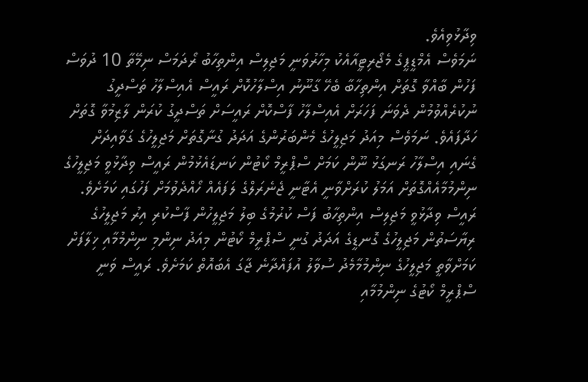ވިދާޅުވިއެވެ.
ނަމަވެސް އެމްޑީޕީގެ މެޖޯރިޓީއާއެކު މިހާރުވަނީ މަޖިލިސް އިންތިހާބު ރޯދަމަސް ނިމޭތާ 10 ދުވަސް ފަހުން ބާއްވާ ގޮތަށް އިންތިހާބާ ބެހޭ ގާނޫނު އިސްލާހުކޮށް ރައީސް އެއިސްލާހު ތަސްދީގު ނުކުރެއްވުމުން ދެވަނަ ފަހަރަށް އެއިސްލާހު ފާސްކޮށް ރައީސަށް ތަސްދީގު ކުރަން ލާޒިމުވާ ގޮތަށް ހަދާފައެވެ. ނަމަވެސް މިއަދު މަޖިލީހުގެ މެންބަރުންގެ އަދަދު ގުނާގޮތަށް މަޖިލީހުގެ ގަވާއިދަށް ގެނައި އިސްލާހު ރަނގަޅު ނޫން ކަމަށް ސްޕްރީމް ކޯޓުން ކަނޑައެޅުމުން ރައީސް ވިދާޅުވީ މަޖިލީހުގެ ނިންމުމާއެއްގޮތަށް އަމަލު ކުރަށްވާނީ އެޓާނީ ޖެނެރަލްގެ ލަފައެއް ހޯއްދެވުމަށް ފަހުގައި ކަމަށެވެ.
ރައީސް ވިދާޅުވީ މަޖިލިސް އިންތިހާބު ފަސް ކުރުމުގެ ބިލު މަޖިލީހުން ފާސްކުރި އިރު މަޖިލީހުގެ ރިޔާސަތުން މަޖިލީހުގެ ގޮނޑީގެ އަދަދު ގުނީ ސްޕްރީމް ކޯޓުން މިއަދު ނިންމި ނިންމުމާއި ޚިލާފަށް ކަމަށްވާތީ މަޖިލީހުގެ ނިންމުމާމެދު ސުވާލު އުފައްދާނެ ޖާގަ އެބައޮތް ކަމަށެވެ. ރައީސް ވަނީ ސްޕްރީމް ކޯޓުގެ ނިންމުމާއި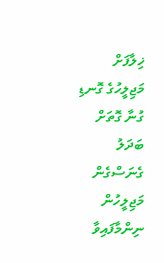ޚިލާފަށް މަޖިލީހުގެ ގޮނޑި ގުނާ ގޮތަށް ބަދަލު ގެނަސްގެން މަޖިލީހުން ނިންމާފައިވާ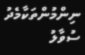ނިންމުންތަކާމެދު ސުވާލު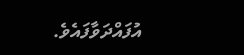އުފައްދަވާފައެވެ.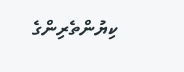ކިޔުންތެރިންގެ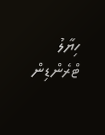ހިޔާލު
ޓްރެންޑިން